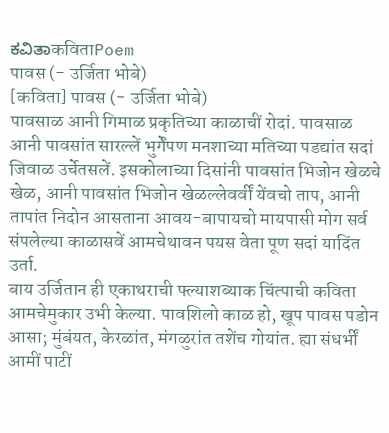ಕವಿತಾकविताPoem
पावस (- उर्जिता भोबे)
[कविता] पावस (- उर्जिता भोबे)
पावसाळ आनी गिमाळ प्रकृतिच्या काळाचीं रोदां. पावसाळ आनी पावसांत सारल्लें भुर्गेंपण मनशाच्या मतिच्या पडद्यांत सदां जिवाळ उर्चेतसलें. इसकोलाच्या दिसांनी पावसांत भिजोन खेळचे खेळ, आनी पावसांत भिजोन खेळल्लेवर्वीं येंवचो ताप, आनी तापांत निदोन आसताना आवय-बापायचो मायपासी मोग सर्व संपलेल्या काळासवें आमचेथावन पयस वेता पूण सदां यादिंत उर्ता.
बाय उर्जितान ही एकाथराची फ्ल्याशब्याक चिंत्पाची कविता आमचेमुकार उभी केल्या. पावशिलो काळ हो, खूप पावस पडोन आसा; मुंबंयत, केरळांत, मंगळुरांत तशेंच गोयांत. ह्या संधर्भीं आमीं पाटीं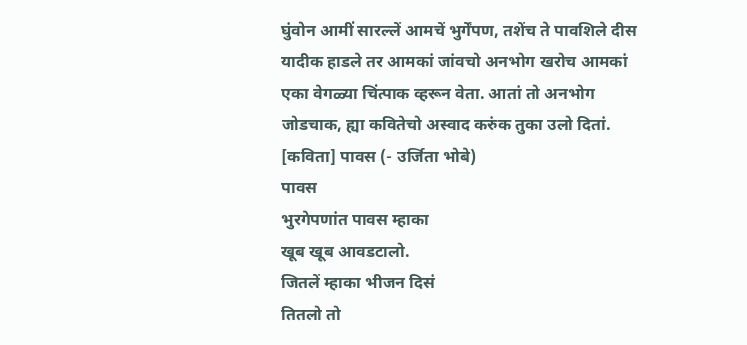घुंवोन आमीं सारल्लें आमचें भुर्गेंपण, तशेंच ते पावशिले दीस यादीक हाडले तर आमकां जांवचो अनभोग खरोच आमकां एका वेगळ्या चिंत्पाक व्हरून वेता. आतां तो अनभोग जोडचाक, ह्या कवितेचो अस्वाद करुंक तुका उलो दितां.
[कविता] पावस (- उर्जिता भोबे)
पावस
भुरगेपणांत पावस म्हाका
खूब खूब आवडटालो.
जितलें म्हाका भीजन दिसं
तितलो तो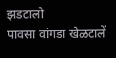झडटालो
पावसा वांगडा खेळटालें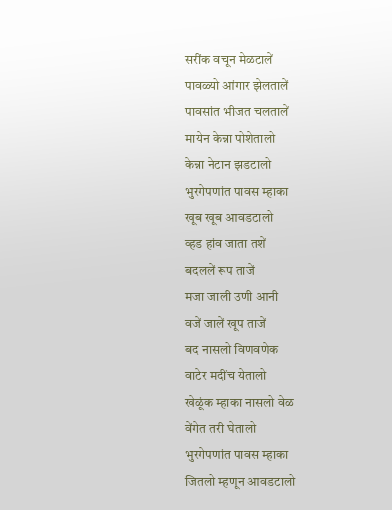सरींक वचून मेळटालें
पावळ्यो आंगार झेलतालें
पावसांत भीजत चलतालें
मायेन केन्ना पोशेतालो
केन्ना नेटान झडटालो
भुरगेपणांत पावस म्हाका
खूब खूब आवडटालो
व्हड हांव जाता तशें
बदललें रूप ताजें
मजा जाली उणी आनी
वजें जालें खूप ताजें
बद नासलो विणवणेक
वाटेर मदींच येतालो
खेळूंक म्हाका नासलो वेळ
वेंगेत तरी घेतालो
भुरगेपणांत पावस म्हाका
जितलो म्हणून आवडटालो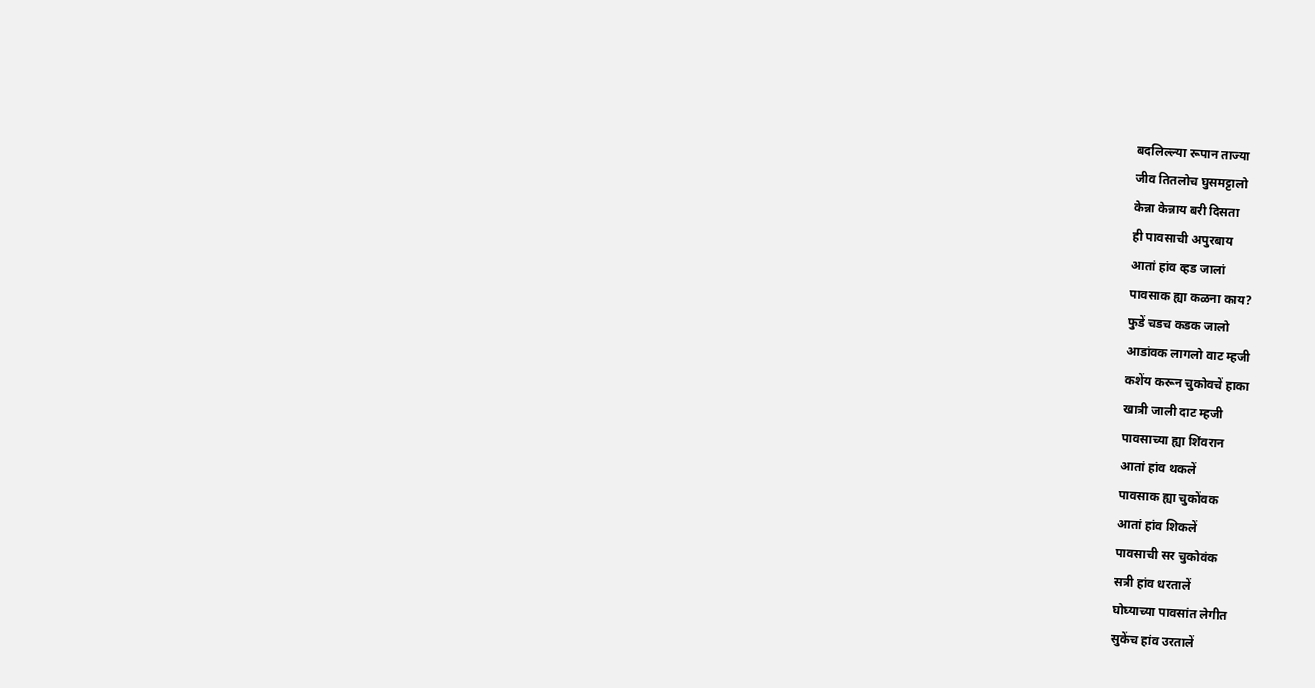बदलिल्ल्या रूपान ताज्या
जीव तितलोच घुसमट्टालो
केन्ना केन्नाय बरी दिसता
ही पावसाची अपुरबाय
आतां हांव व्हड जालां
पावसाक ह्या कळना काय?
फुडें चडच कडक जालो
आडांवक लागलो वाट म्हजी
कशेंय करून चुकोवचें हाका
खात्री जाली दाट म्हजी
पावसाच्या ह्या शिंवरान
आतां हांव थकलें
पावसाक ह्या चुकोंवक
आतां हांव शिकलें
पावसाची सर चुकोवंक
सत्री हांव धरतालें
घोघ्याच्या पावसांत लेगीत
सुकेंच हांव उरतालें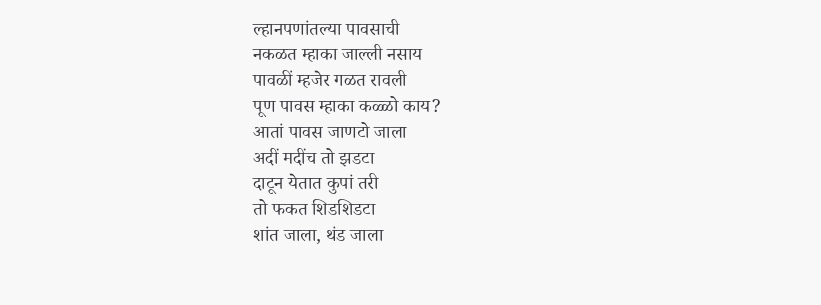ल्हानपणांतल्या पावसाची
नकळत म्हाका जाल्ली नसाय
पावळीं म्हजेर गळत रावली
पूण पावस म्हाका कळ्ळो काय?
आतां पावस जाणटो जाला
अदीं मदींच तो झडटा
दाटून येतात कुपां तरी
तो फकत शिडशिडटा
शांत जाला, थंड जाला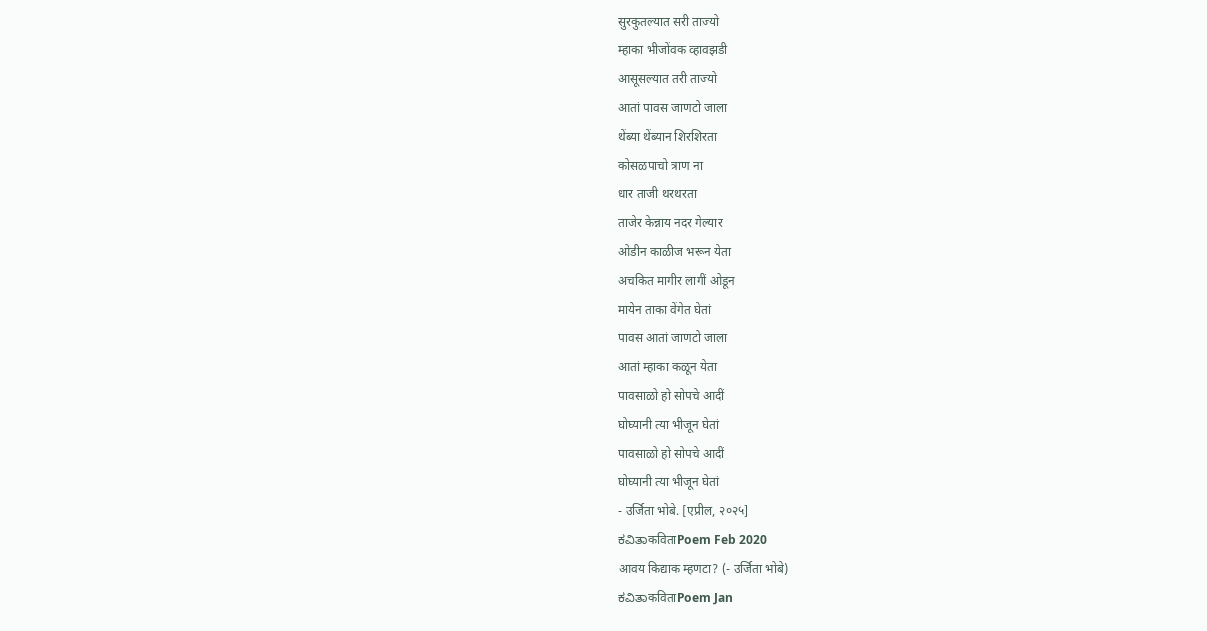सुरकुतल्यात सरी ताज्यो
म्हाका भीजोंवक व्हावझडी
आसूसल्यात तरी ताज्यो
आतां पावस जाणटो जाला
थेंब्या थेंब्यान शिरशिरता
कोसळपाचो त्राण ना
धार ताजी थरथरता
ताजेर केन्नाय नदर गेल्यार
ओडीन काळीज भरून येता
अचकित मागीर लागीं ओडून
मायेन ताका वेंगेत घेतां
पावस आतां जाणटो जाला
आतां म्हाका कळून येता
पावसाळो हो सोपचे आदीं
घोघ्यानी त्या भीजून घेतां
पावसाळो हो सोपचे आदीं
घोघ्यानी त्या भीजून घेतां
- उर्जिता भोबे. [एप्रील, २०२५]
ಕವಿತಾकविताPoem Feb 2020
आवय किद्याक म्हणटा? (- उर्जिता भोबे)
ಕವಿತಾकविताPoem Jan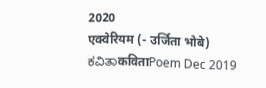2020
एक्वेरियम (- उर्जिता भोबे)
ಕವಿತಾकविताPoem Dec 2019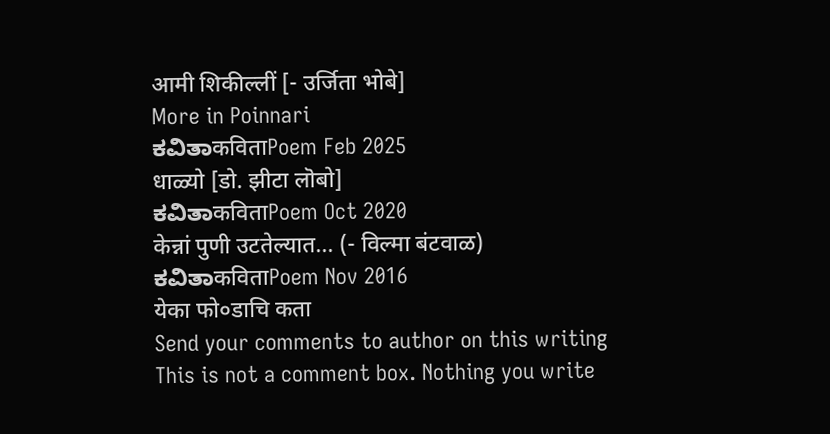आमी शिकील्लीं [- उर्जिता भोबे]
More in Poinnari
ಕವಿತಾकविताPoem Feb 2025
धाळ्यो [डो. झीटा लॊबो]
ಕವಿತಾकविताPoem Oct 2020
केन्नां पुणी उटतेल्यात... (- विल्मा बंटवाळ)
ಕವಿತಾकविताPoem Nov 2016
येका फो०डाचि कता
Send your comments to author on this writing
This is not a comment box. Nothing you write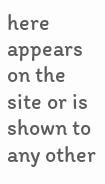here appears on the site or is shown to any other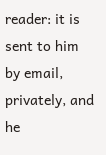reader: it is sent to him by email, privately, and he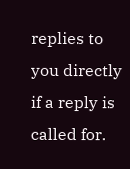replies to you directly if a reply is called for.